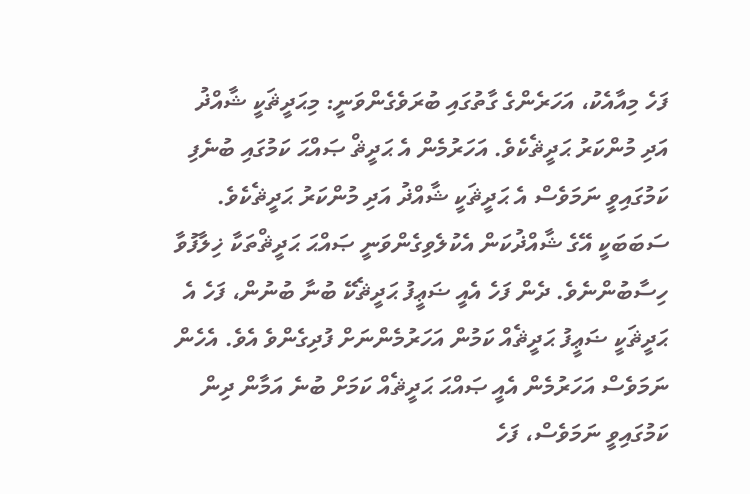ފަހެ މިއާއެކު، އަހަރެންގެ ގާތުގައި ބުރަވެގެންވަނީ: މިޙަދީޘަކީ ޝާއްޛު އަދި މުންކަރު ޙަދީޘެކެވެ. އަހަރުމެން އެ ޙަދީޘް ޞައްޙަ ކަމުގައި ބުނެފި ކަމުގައިވީ ނަމަވެސް އެ ޙަދީޘަކީ ޝާއްޛު އަދި މުންކަރު ޙަދީޘެކެވެ. ސަބަބަކީ އޭގެ ޝާއްޛުކަން އެކުލެވިގެންވަނީ ޞައްޙަ ޙަދީޘްތަކާ ޚިލާފުވާ ހިސާބުންނެވެ. ދެން ފަހެ އެއީ ޟަޢީފު ޙަދީޘެކޭ ބުނާ ބުނުން، ފަހެ އެ ޙަދީޘަކީ ޟަޢީފު ޙަދީޘެއް ކަމުން އަހަރުމެންނަށް ފުދިގެންވެ އެވެ. އެހެން ނަމަވެސް އަހަރުމެން އެއީ ޞައްޙަ ޙަދީޘެއް ކަމަށް ބުނެ އަމާން ދިން ކަމުގައިވީ ނަމަވެސް، ފަހެ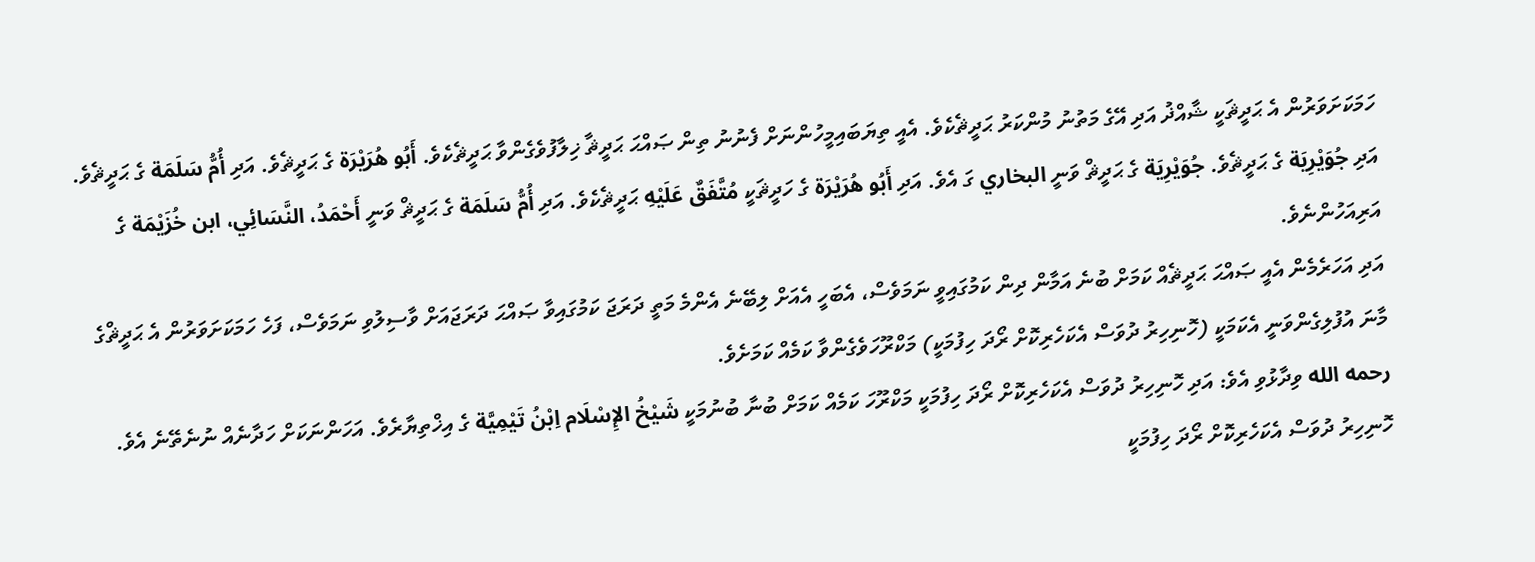ހަމަކަށަވަރުން އެ ޙަދީޘަކީ ޝާއްޛު އަދި އޭގެ މަތުނު މުންކަރު ޙަދީޘެކެވެ. އެއީ ތިޔަބައިމީހުންނަށް ފެނުނު ތިން ޞައްޙަ ޙަދީޘާ ޚިލާފުވެގެންވާ ޙަދީޘެކެވެ. أَبُو هُرَيْرَة ގެ ޙަދީޘެވެ. އަދި أُمُّ سَلَمَة ގެ ޙަދީޘެވެ. އަދި جُوَيْرِيَة ގެ ޙަދީޘެވެ. جُوَيْرِيَة ގެ ޙަދީޘް ވަނީ البخاري ގަ އެވެ. އަދި أَبُو هُرَيْرَة ގެ ހަދީޘަކީ مُتَّفَقٌ عَلَيْهِ ޙަދީޘެކެވެ. އަދި أُمُّ سَلَمَة ގެ ޙަދީޘް ވަނީ أَحْمَدُ، النَّسَائِي، ابن خُزَيْمَة ގެ އަރިއަހުންނެވެ.
އަދި އަހަރެމެން އެއީ ޞައްޙަ ޙަދީޘެއް ކަމަށް ބުނެ އަމާން ދިން ކަމުގައިވީ ނަމަވެސް، އެބަހީ އެއަށް ލިބޭނެ އެންމެ މަތީ ދަރަޖަ ކަމުގައިވާ ޞައްޙަ ދަރަޖައަށް ވާސިލުވި ނަމަވެސް، ފަހެ ހަމަކަށަވަރުން އެ ޙަދީޘްގެ މާނަ އުފުލިގެންވަނީ އެކަމަކީ (ހޮނިހިރު ދުވަސް އެކަހެރިކޮށް ރޯދަ ހިފުމަކީ) މަކްރޫހަވެގެންވާ ކަމެއް ކަމަށެވެ.
رحمه الله ވިދާޅުވި އެވެ: އަދި ހޮނިހިރު ދުވަސް އެކަހެރިކޮށް ރޯދަ ހިފުމަކީ މަކްރޫހަ ކަމެއް ކަމަށް ބުނާ ބުނުމަކީ شَيْخُ الإِسْلَام اِبْنُ تَيْمِيَّة ގެ އިޚްތިޔާރެވެ. އަހަންނަކަށް ހަދާނެއް ނުނެތޭނެ އެވެ. ހޮނިހިރު ދުވަސް އެކަހެރިކޮށް ރޯދަ ހިފުމަކީ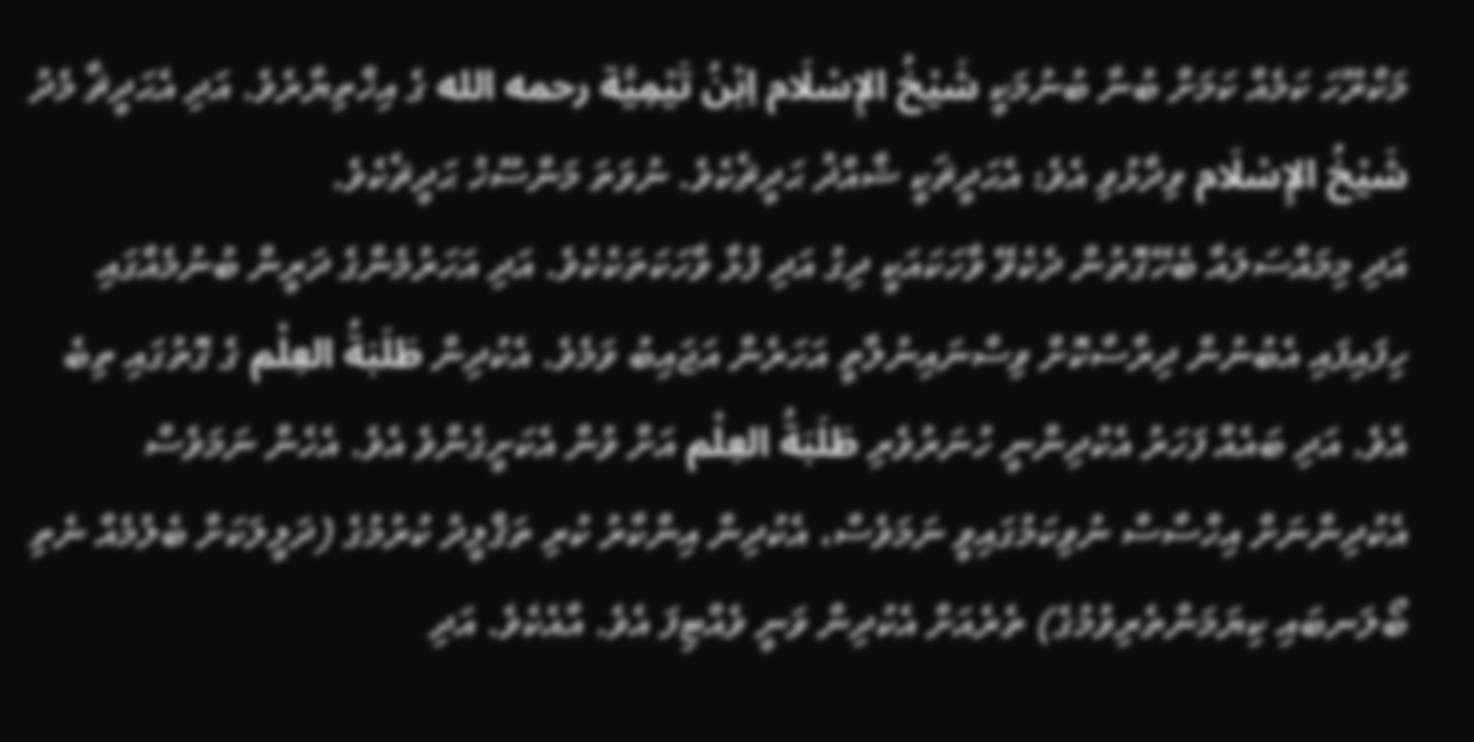މަކްރޫހަ ކަމެއް ކަމަށް ބުނާ ބުނުމަކީ شَيْخُ الإِسْلَام اِبْنُ تَيْمِيَّة رحمه الله ގެ އިޚްތިޔާރެވެ. އަދި އެޙަދީޘާ މެދު شَيْخُ الإِسْلَام ވިދާޅުވި އެވެ: އެޙަދީޘަކީ ޝާއްޛު ޙަދީޘެކެވެ. ނުވަތަ މަންސޫޚު ޙަދީޘެކެވެ.
އަދި މިމައްސަލައާ ބެހޭގޮތުން ދެކެވޭ ވާހަކައަކީ ދިގު އަދި ފުޅާ ވާހަކަތަކެކެވެ. އަދި އަހަރުމެންގެ ދަރީން ބުނުމެއްގައި ހިފައިފައި އެބުނުން ދިރާސާކޮށް ވިސްނައިނުލާތީ އަހަރެން އަޖައިބު ވަމެވެ. އެކުދިން طَلَبَةُ العِلْم ގެ ގޮތުގައި ތިބެ އެވެ. އަދި ބައެއް ފަހަރު އެކުދިންނީ ހުނަރުވެރި طَلَبَةُ العِلْم އަށް ވުން އެކަށީގެންވެ އެވެ. އެހެން ނަމަވެސް އެކުދިންނަށް އިހްސާސް ނުވިކަމުގައިވީ ނަމަވެސް، އެކުދިން އިންކާރު ކުރި ތަޤްލީދު ކުރުމުގެ (ދަލީލަކަށް ބެލުމެއް ނެތި ބޯލަނބައި ކިޔަމަންތެރިވުމުގެ) ތެރެއަށް އެކުދިން ވަނީ ވެއްޓިފަ އެވެ. އާއެކެވެ. އަދި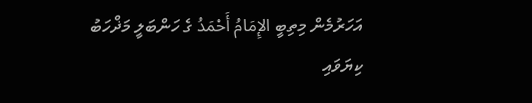އަހަރުމެން މިތިބީ الإِمَامُ أَحْمَدُ ގެ ހަންބަލީ މަޛްހަބު ކިޔަވައި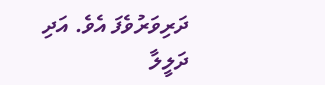ދަރިވަރުވެފަ އެވެ. އަދި ދަލީލާ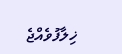ޚިލާފުވެއްޖެ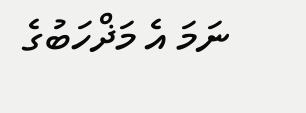ނަމަ އެ މަޛްހަބުގެ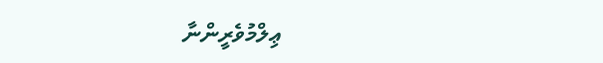ޢިލްމުވެރީންނާ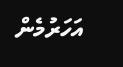އަހަރުމެން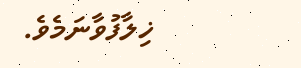ޚިލާފުވާނަމެވެ.